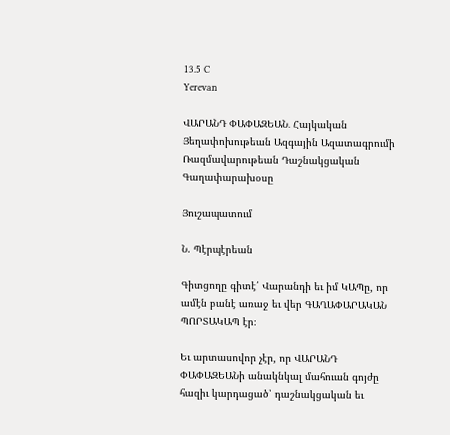13.5 C
Yerevan

ՎԱՐԱՆԴ ՓԱՓԱԶԵԱՆ․ Հայկական Յեղափոխութեան Ազգային Ազատագրումի Ռազմավարութեան Դաշնակցական Գաղափարախօսը

Յուշապատում

Ն. Պէրպէրեան

Գիտցողը գիտէ՛ Վարանդի եւ իմ ԿԱՊը, որ ամէն բանէ առաջ եւ վեր ԳԱՂԱՓԱՐԱԿԱՆ ՊՈՐՏԱԿԱՊ էր։

Եւ արտասովոր չէր, որ ՎԱՐԱՆԴ ՓԱՓԱԶԵԱՆի անակնկալ մահուան գոյժը հազիւ կարդացած՝ դաշնակցական եւ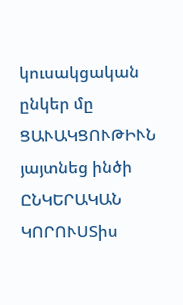կուսակցական ընկեր մը ՑԱՒԱԿՑՈՒԹԻՒՆ յայտնեց ինծի ԸՆԿԵՐԱԿԱՆ ԿՈՐՈՒՍՏիս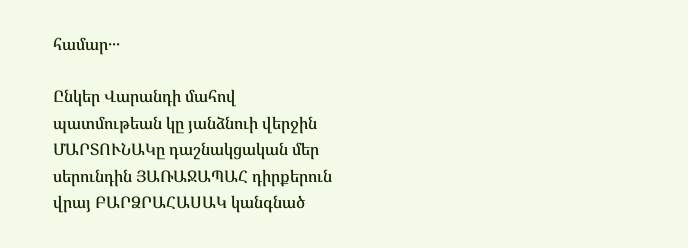համար․․․

Ընկեր Վարանդի մահով պատմութեան կը յանձնուի վերջին ՄԱՐՏՈՒՆԱԿը դաշնակցական մեր սերունդին ՅԱՌԱՋԱՊԱՀ դիրքերուն վրայ ԲԱՐՁՐԱՀԱՍԱԿ կանգնած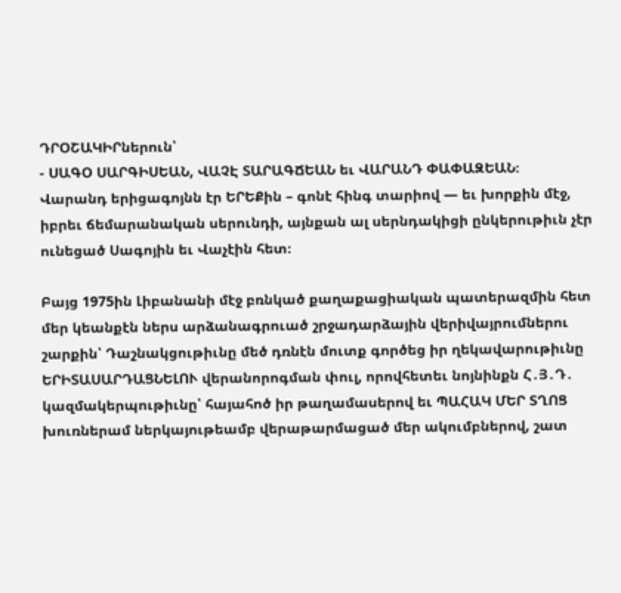ԴՐՕՇԱԿԻՐներուն՝
- ՍԱԳՕ ՍԱՐԳԻՍԵԱՆ, ՎԱՉԷ ՏԱՐԱԳՃԵԱՆ եւ ՎԱՐԱՆԴ ՓԱՓԱԶԵԱՆ։
Վարանդ երիցագոյնն էր ԵՐԵՔին – գոնէ հինգ տարիով — եւ խորքին մէջ, իբրեւ ճեմարանական սերունդի, այնքան ալ սերնդակիցի ընկերութիւն չէր ունեցած Սագոյին եւ Վաչէին հետ։

Բայց 1975ին Լիբանանի մէջ բռնկած քաղաքացիական պատերազմին հետ մեր կեանքէն ներս արձանագրուած շրջադարձային վերիվայրումներու շարքին՝ Դաշնակցութիւնը մեծ դռնէն մուտք գործեց իր ղեկավարութիւնը ԵՐԻՏԱՍԱՐԴԱՑՆԵԼՈՒ վերանորոգման փուլ, որովհետեւ նոյնինքն Հ․Յ․Դ․ կազմակերպութիւնը՝ հայահոծ իր թաղամասերով եւ ՊԱՀԱԿ ՄԵՐ ՏՂՈՑ խուռներամ ներկայութեամբ վերաթարմացած մեր ակումբներով, շատ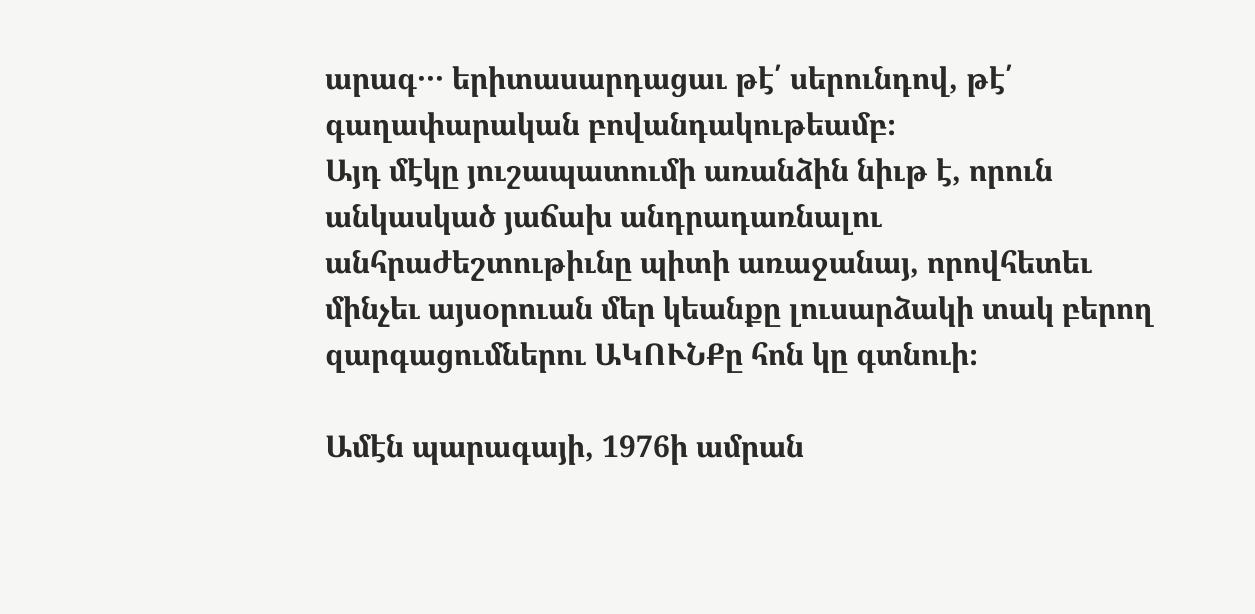արագ․․․ երիտասարդացաւ թէ՛ սերունդով, թէ՛ գաղափարական բովանդակութեամբ։
Այդ մէկը յուշապատումի առանձին նիւթ է, որուն անկասկած յաճախ անդրադառնալու անհրաժեշտութիւնը պիտի առաջանայ, որովհետեւ մինչեւ այսօրուան մեր կեանքը լուսարձակի տակ բերող զարգացումներու ԱԿՈՒՆՔը հոն կը գտնուի։

Ամէն պարագայի, 1976ի ամրան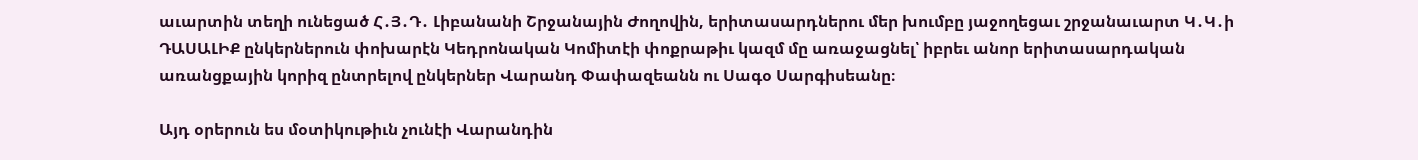աւարտին տեղի ունեցած Հ․Յ․Դ․ Լիբանանի Շրջանային Ժողովին, երիտասարդներու մեր խումբը յաջողեցաւ շրջանաւարտ Կ․Կ․ի ԴԱՍԱԼԻՔ ընկերներուն փոխարէն Կեդրոնական Կոմիտէի փոքրաթիւ կազմ մը առաջացնել՝ իբրեւ անոր երիտասարդական առանցքային կորիզ ընտրելով ընկերներ Վարանդ Փափազեանն ու Սագօ Սարգիսեանը։

Այդ օրերուն ես մօտիկութիւն չունէի Վարանդին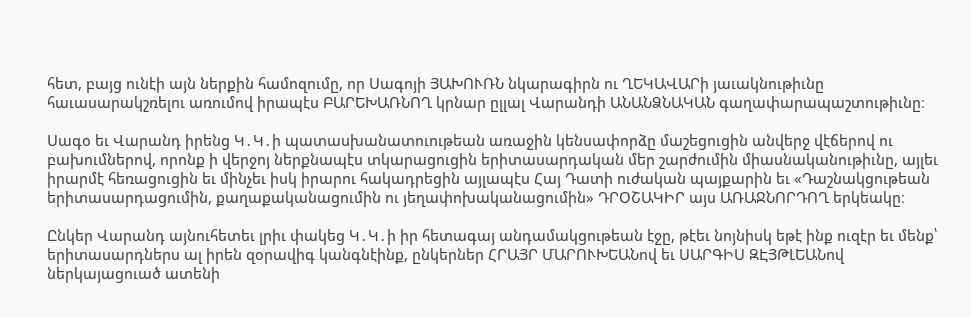հետ, բայց ունէի այն ներքին համոզումը, որ Սագոյի ՅԱԽՈՒՌՆ նկարագիրն ու ՂԵԿԱՎԱՐի յաւակնութիւնը հաւասարակշռելու առումով իրապէս ԲԱՐԵԽԱՌՆՈՂ կրնար ըլլալ Վարանդի ԱՆԱՆՁՆԱԿԱՆ գաղափարապաշտութիւնը։

Սագօ եւ Վարանդ իրենց Կ․Կ․ի պատասխանատուութեան առաջին կենսափորձը մաշեցուցին անվերջ վէճերով ու բախումներով, որոնք ի վերջոյ ներքնապէս տկարացուցին երիտասարդական մեր շարժումին միասնականութիւնը, այլեւ իրարմէ հեռացուցին եւ մինչեւ իսկ իրարու հակադրեցին այլապէս Հայ Դատի ուժական պայքարին եւ «Դաշնակցութեան երիտասարդացումին, քաղաքականացումին ու յեղափոխականացումին» ԴՐՕՇԱԿԻՐ այս ԱՌԱՋՆՈՐԴՈՂ երկեակը։

Ընկեր Վարանդ այնուհետեւ լրիւ փակեց Կ․Կ․ի իր հետագայ անդամակցութեան էջը, թէեւ նոյնիսկ եթէ ինք ուզէր եւ մենք՝ երիտասարդներս ալ իրեն զօրավիգ կանգնէինք, ընկերներ ՀՐԱՅՐ ՄԱՐՈՒԽԵԱՆով եւ ՍԱՐԳԻՍ ԶԷՅԹԼԵԱՆով ներկայացուած ատենի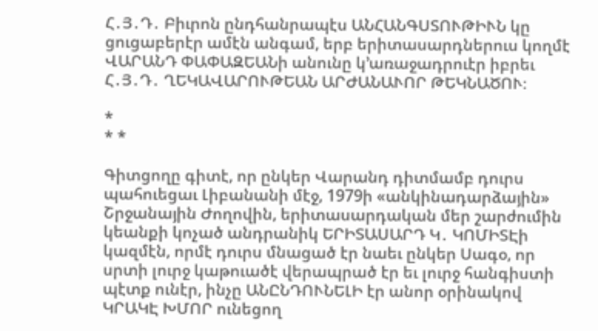Հ․Յ․Դ․ Բիւրոն ընդհանրապէս ԱՆՀԱՆԳՍՏՈՒԹԻՒՆ կը ցուցաբերէր ամէն անգամ, երբ երիտասարդներուս կողմէ ՎԱՐԱՆԴ ՓԱՓԱԶԵԱՆի անունը կ՚առաջադրուէր իբրեւ Հ․Յ․Դ․ ՂԵԿԱՎԱՐՈՒԹԵԱՆ ԱՐԺԱՆԱՒՈՐ ԹԵԿՆԱԾՈՒ։

*
* *

Գիտցողը գիտէ, որ ընկեր Վարանդ դիտմամբ դուրս պահուեցաւ Լիբանանի մէջ, 1979ի «անկինադարձային» Շրջանային Ժողովին, երիտասարդական մեր շարժումին կեանքի կոչած անդրանիկ ԵՐԻՏԱՍԱՐԴ Կ․ ԿՈՄԻՏԷի կազմէն, որմէ դուրս մնացած էր նաեւ ընկեր Սագօ, որ սրտի լուրջ կաթուածէ վերապրած էր եւ լուրջ հանգիստի պէտք ունէր, ինչը ԱՆԸՆԴՈՒՆԵԼԻ էր անոր օրինակով ԿՐԱԿԷ ԽՄՈՐ ունեցող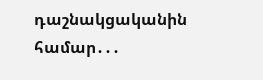դաշնակցականին համար․․․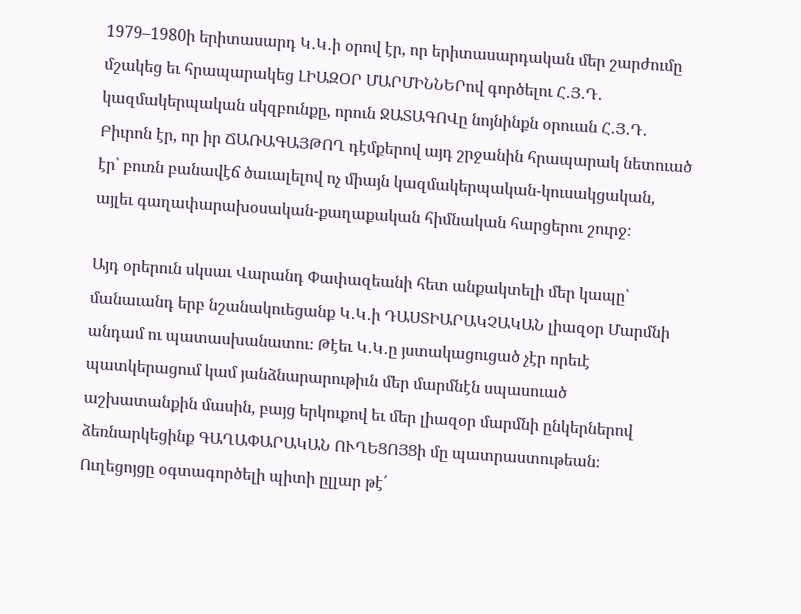1979–1980ի երիտասարդ Կ․Կ․ի օրով էր, որ երիտասարդական մեր շարժումը մշակեց եւ հրապարակեց ԼԻԱԶՕՐ ՄԱՐՄԻՆՆԵՐով գործելու Հ․Յ․Դ․ կազմակերպական սկզբունքը, որուն ՋԱՏԱԳՈՎը նոյնինքն օրուան Հ․Յ․Դ․ Բիւրոն էր, որ իր ՃԱՌԱԳԱՅԹՈՂ դէմքերով այդ շրջանին հրապարակ նետուած էր՝ բուռն բանավէճ ծաւալելով ոչ միայն կազմակերպական-կուսակցական, այլեւ գաղափարախօսական-քաղաքական հիմնական հարցերու շուրջ։

Այդ օրերուն սկսաւ Վարանդ Փափազեանի հետ անքակտելի մեր կապը՝ մանաւանդ երբ նշանակուեցանք Կ․Կ․ի ԴԱՍՏԻԱՐԱԿՉԱԿԱՆ լիազօր Մարմնի անդամ ու պատասխանատու։ Թէեւ Կ․Կ․ը յստակացուցած չէր որեւէ պատկերացում կամ յանձնարարութիւն մեր մարմնէն սպասուած աշխատանքին մասին, բայց երկուքով եւ մեր լիազօր մարմնի ընկերներով ձեռնարկեցինք ԳԱՂԱՓԱՐԱԿԱՆ ՈՒՂԵՑՈՅՑի մը պատրաստութեան։ Ուղեցոյցը օգտագործելի պիտի ըլլար թէ՛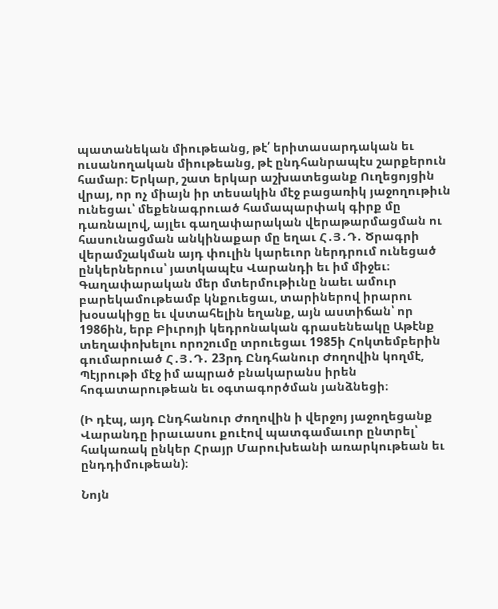պատանեկան միութեանց, թէ՛ երիտասարդական եւ ուսանողական միութեանց, թէ ընդհանրապէս շարքերուն համար։ Երկար, շատ երկար աշխատեցանք Ուղեցոյցին վրայ, որ ոչ միայն իր տեսակին մէջ բացառիկ յաջողութիւն ունեցաւ՝ մեքենագրուած համապարփակ գիրք մը դառնալով, այլեւ գաղափարական վերաթարմացման ու հասունացման անկինաքար մը եղաւ Հ․Յ․Դ․ Ծրագրի վերամշակման այդ փուլին կարեւոր ներդրում ունեցած ընկերներուս՝ յատկապէս Վարանդի եւ իմ միջեւ։
Գաղափարական մեր մտերմութիւնը նաեւ ամուր բարեկամութեամբ կնքուեցաւ, տարիներով իրարու խօսակիցը եւ վստահելին եղանք, այն աստիճան՝ որ 1986ին, երբ Բիւրոյի կեդրոնական գրասենեակը Աթէնք տեղափոխելու որոշումը տրուեցաւ 1985ի Հոկտեմբերին գումարուած Հ․Յ․Դ․ 23րդ Ընդհանուր Ժողովին կողմէ, Պէյրութի մէջ իմ ապրած բնակարանս իրեն հոգատարութեան եւ օգտագործման յանձնեցի։

(Ի դէպ, այդ Ընդհանուր Ժողովին ի վերջոյ յաջողեցանք Վարանդը իրաւասու քուէով պատգամաւոր ընտրել՝ հակառակ ընկեր Հրայր Մարուխեանի առարկութեան եւ ընդդիմութեան)։

Նոյն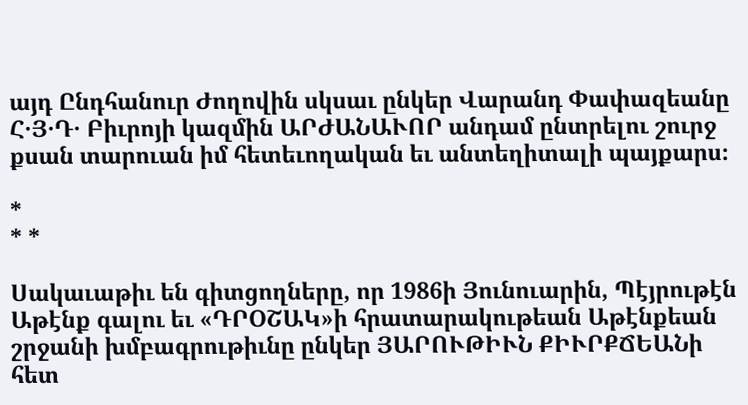այդ Ընդհանուր Ժողովին սկսաւ ընկեր Վարանդ Փափազեանը Հ․Յ․Դ․ Բիւրոյի կազմին ԱՐԺԱՆԱՒՈՐ անդամ ընտրելու շուրջ քսան տարուան իմ հետեւողական եւ անտեղիտալի պայքարս։

*
* *

Սակաւաթիւ են գիտցողները, որ 1986ի Յունուարին, Պէյրութէն Աթէնք գալու եւ «ԴՐՕՇԱԿ»ի հրատարակութեան Աթէնքեան շրջանի խմբագրութիւնը ընկեր ՅԱՐՈՒԹԻՒՆ ՔԻՒՐՔՃԵԱՆի հետ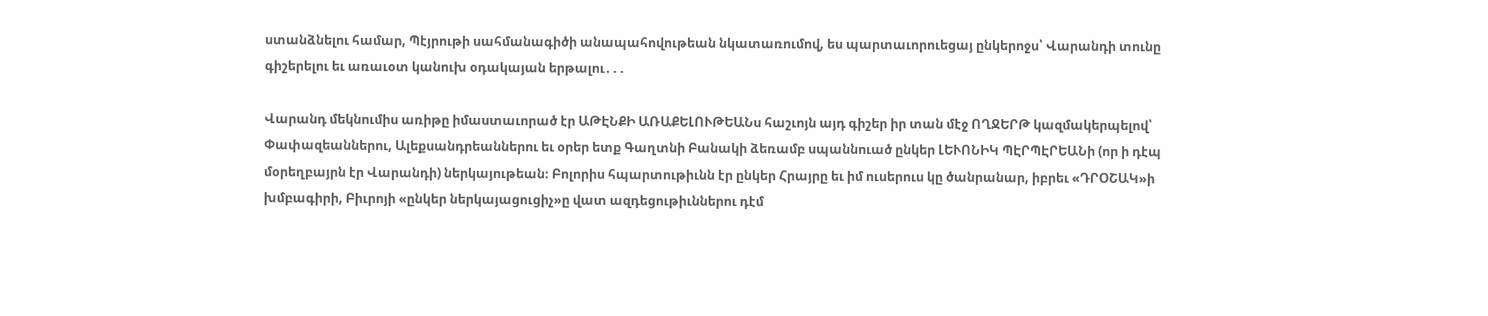ստանձնելու համար, Պէյրութի սահմանագիծի անապահովութեան նկատառումով, ես պարտաւորուեցայ ընկերոջս՝ Վարանդի տունը գիշերելու եւ առաւօտ կանուխ օդակայան երթալու․․․

Վարանդ մեկնումիս առիթը իմաստաւորած էր ԱԹԷՆՔԻ ԱՌԱՔԵԼՈՒԹԵԱՆս հաշւոյն այդ գիշեր իր տան մէջ ՈՂՋԵՐԹ կազմակերպելով՝ Փափազեաններու, Ալեքսանդրեաններու եւ օրեր ետք Գաղտնի Բանակի ձեռամբ սպաննուած ընկեր ԼԵՒՈՆԻԿ ՊԷՐՊԷՐԵԱՆի (որ ի դէպ մօրեղբայրն էր Վարանդի) ներկայութեան։ Բոլորիս հպարտութիւնն էր ընկեր Հրայրը եւ իմ ուսերուս կը ծանրանար, իբրեւ «ԴՐՕՇԱԿ»ի խմբագիրի, Բիւրոյի «ընկեր ներկայացուցիչ»ը վատ ազդեցութիւններու դէմ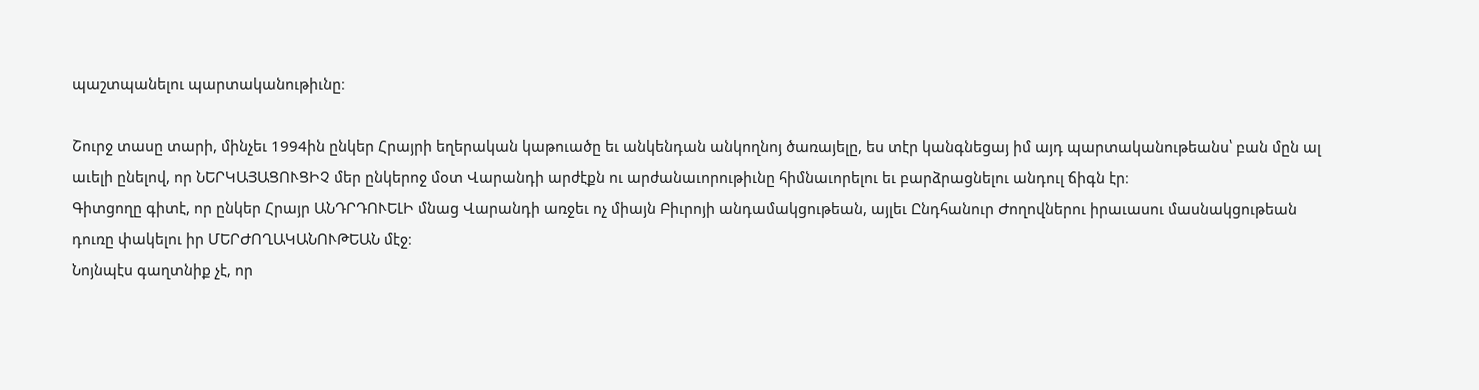պաշտպանելու պարտականութիւնը։

Շուրջ տասը տարի, մինչեւ 1994ին ընկեր Հրայրի եղերական կաթուածը եւ անկենդան անկողնոյ ծառայելը, ես տէր կանգնեցայ իմ այդ պարտականութեանս՝ բան մըն ալ աւելի ընելով, որ ՆԵՐԿԱՅԱՑՈՒՑԻՉ մեր ընկերոջ մօտ Վարանդի արժէքն ու արժանաւորութիւնը հիմնաւորելու եւ բարձրացնելու անդուլ ճիգն էր։
Գիտցողը գիտէ, որ ընկեր Հրայր ԱՆԴՐԴՈՒԵԼԻ մնաց Վարանդի առջեւ ոչ միայն Բիւրոյի անդամակցութեան, այլեւ Ընդհանուր Ժողովներու իրաւասու մասնակցութեան դուռը փակելու իր ՄԵՐԺՈՂԱԿԱՆՈՒԹԵԱՆ մէջ։
Նոյնպէս գաղտնիք չէ, որ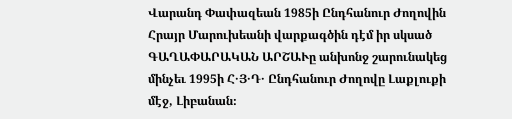Վարանդ Փափազեան 1985ի Ընդհանուր Ժողովին Հրայր Մարուխեանի վարքագծին դէմ իր սկսած ԳԱՂԱՓԱՐԱԿԱՆ ԱՐՇԱՒը անխոնջ շարունակեց մինչեւ 1995ի Հ․Յ․Դ․ Ընդհանուր Ժողովը Լաքլուքի մէջ, Լիբանան։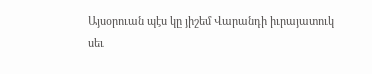Այսօրուան պէս կը յիշեմ Վարանդի իւրայատուկ սեւ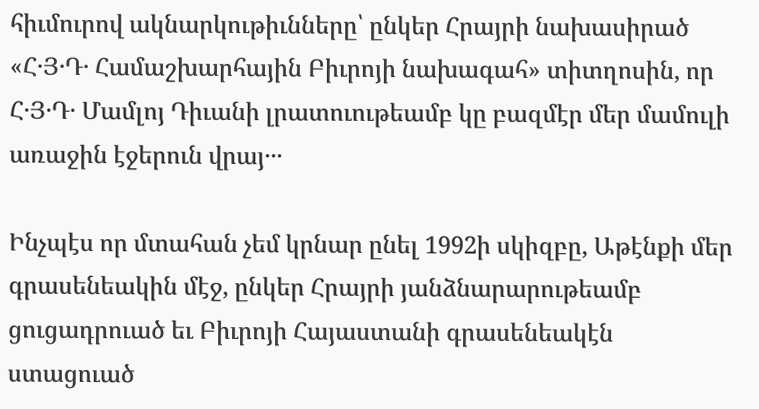հիւմուրով ակնարկութիւնները՝ ընկեր Հրայրի նախասիրած «Հ․Յ․Դ․ Համաշխարհային Բիւրոյի նախագահ» տիտղոսին, որ Հ․Յ․Դ․ Մամլոյ Դիւանի լրատուութեամբ կը բազմէր մեր մամուլի առաջին էջերուն վրայ․․․

Ինչպէս որ մտահան չեմ կրնար ընել 1992ի սկիզբը, Աթէնքի մեր գրասենեակին մէջ, ընկեր Հրայրի յանձնարարութեամբ ցուցադրուած եւ Բիւրոյի Հայաստանի գրասենեակէն ստացուած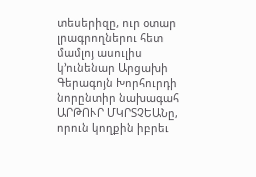տեսերիզը, ուր օտար լրագրողներու հետ մամլոյ ասուլիս կ՚ունենար Արցախի Գերագոյն Խորհուրդի նորընտիր նախագահ ԱՐԹՈՒՐ ՄԿՐՏՉԵԱՆը, որուն կողքին իբրեւ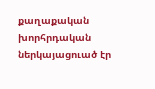քաղաքական խորհրդական ներկայացուած էր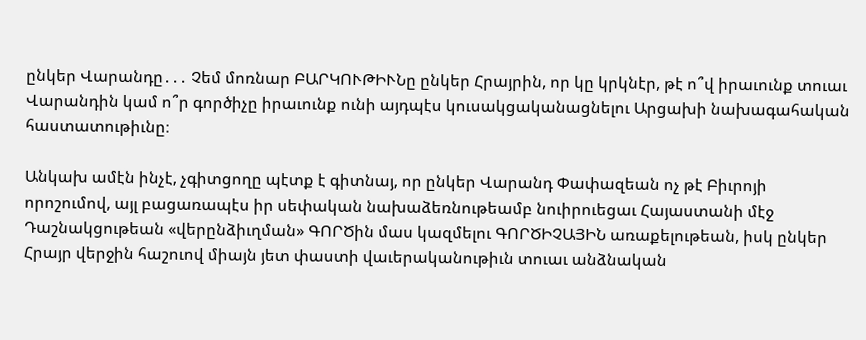ընկեր Վարանդը․․․ Չեմ մոռնար ԲԱՐԿՈՒԹԻՒՆը ընկեր Հրայրին, որ կը կրկնէր, թէ ո՞վ իրաւունք տուաւ Վարանդին կամ ո՞ր գործիչը իրաւունք ունի այդպէս կուսակցականացնելու Արցախի նախագահական հաստատութիւնը։

Անկախ ամէն ինչէ, չգիտցողը պէտք է գիտնայ, որ ընկեր Վարանդ Փափազեան ոչ թէ Բիւրոյի որոշումով, այլ բացառապէս իր սեփական նախաձեռնութեամբ նուիրուեցաւ Հայաստանի մէջ Դաշնակցութեան «վերընձիւղման» ԳՈՐԾին մաս կազմելու ԳՈՐԾԻՉԱՅԻՆ առաքելութեան, իսկ ընկեր Հրայր վերջին հաշուով միայն յետ փաստի վաւերականութիւն տուաւ անձնական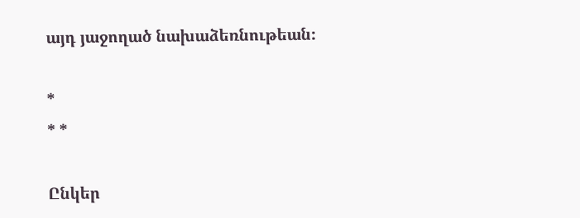այդ յաջողած նախաձեռնութեան։

*
* *

Ընկեր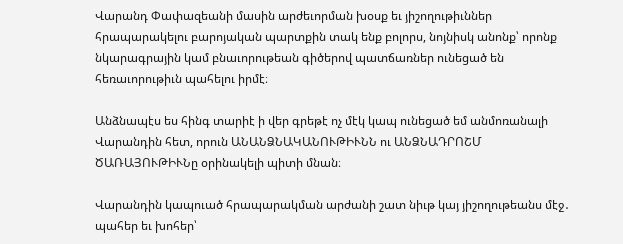Վարանդ Փափազեանի մասին արժեւորման խօսք եւ յիշողութիւններ հրապարակելու բարոյական պարտքին տակ ենք բոլորս, նոյնիսկ անոնք՝ որոնք նկարագրային կամ բնաւորութեան գիծերով պատճառներ ունեցած են հեռաւորութիւն պահելու իրմէ։

Անձնապէս ես հինգ տարիէ ի վեր գրեթէ ոչ մէկ կապ ունեցած եմ անմոռանալի Վարանդին հետ, որուն ԱՆԱՆՁՆԱԿԱՆՈՒԹԻՒՆՆ ու ԱՆՁՆԱԴՐՈՇՄ ԾԱՌԱՅՈՒԹԻՒՆը օրինակելի պիտի մնան։

Վարանդին կապուած հրապարակման արժանի շատ նիւթ կայ յիշողութեանս մէջ․ պահեր եւ խոհեր՝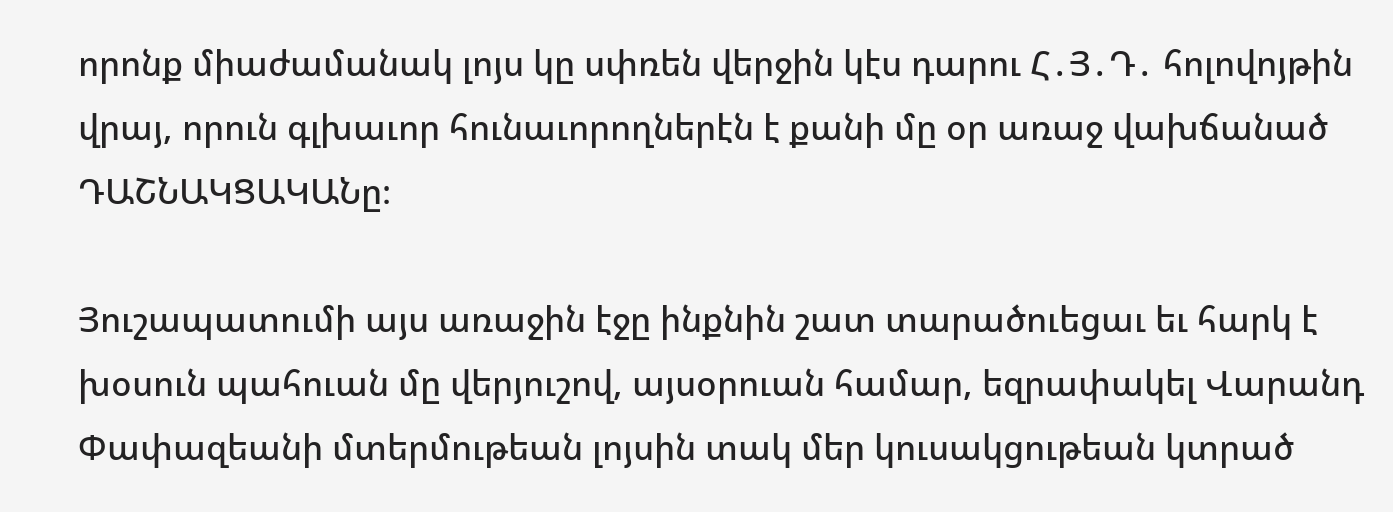որոնք միաժամանակ լոյս կը սփռեն վերջին կէս դարու Հ․Յ․Դ․ հոլովոյթին վրայ, որուն գլխաւոր հունաւորողներէն է քանի մը օր առաջ վախճանած ԴԱՇՆԱԿՑԱԿԱՆը։

Յուշապատումի այս առաջին էջը ինքնին շատ տարածուեցաւ եւ հարկ է խօսուն պահուան մը վերյուշով, այսօրուան համար, եզրափակել Վարանդ Փափազեանի մտերմութեան լոյսին տակ մեր կուսակցութեան կտրած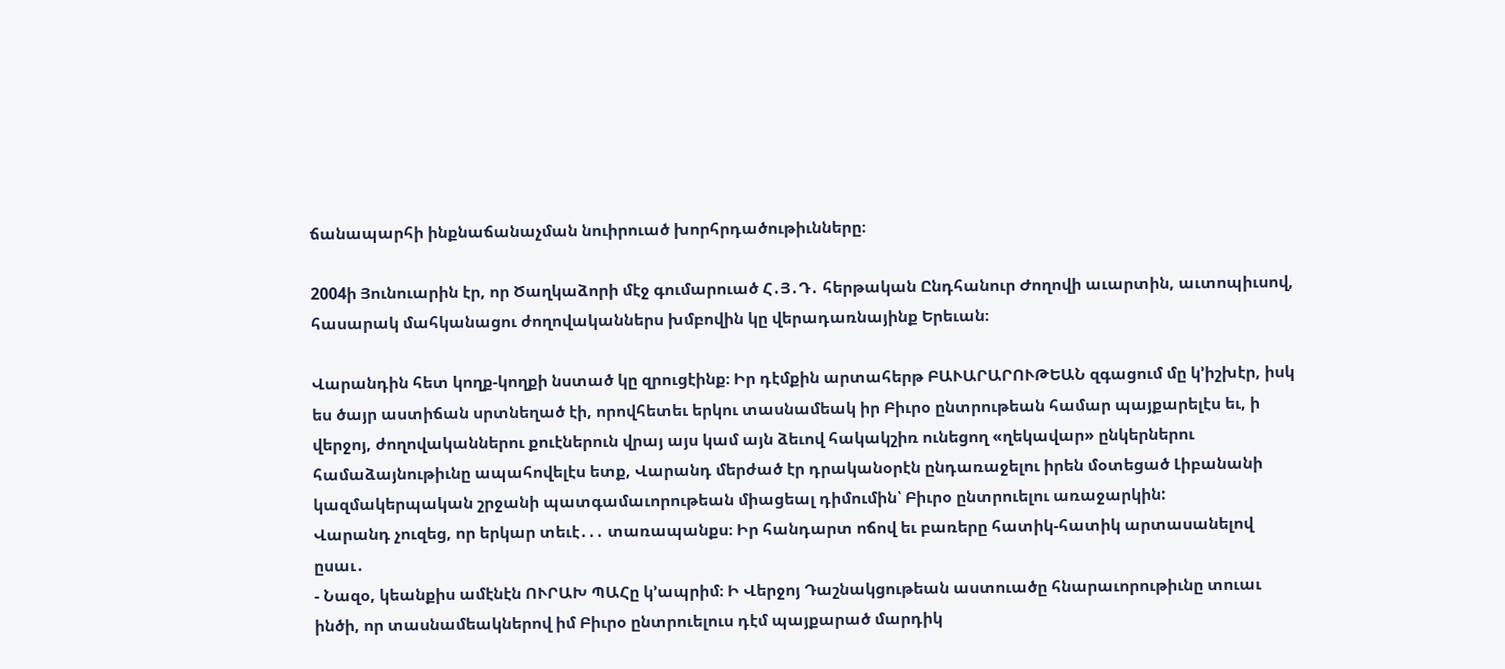ճանապարհի ինքնաճանաչման նուիրուած խորհրդածութիւնները։

2004ի Յունուարին էր, որ Ծաղկաձորի մէջ գումարուած Հ․Յ․Դ․ հերթական Ընդհանուր Ժողովի աւարտին, աւտոպիւսով, հասարակ մահկանացու ժողովականներս խմբովին կը վերադառնայինք Երեւան։

Վարանդին հետ կողք-կողքի նստած կը զրուցէինք։ Իր դէմքին արտահերթ ԲԱՒԱՐԱՐՈՒԹԵԱՆ զգացում մը կ՚իշխէր, իսկ ես ծայր աստիճան սրտնեղած էի, որովհետեւ երկու տասնամեակ իր Բիւրօ ընտրութեան համար պայքարելէս եւ, ի վերջոյ, ժողովականներու քուէներուն վրայ այս կամ այն ձեւով հակակշիռ ունեցող «ղեկավար» ընկերներու համաձայնութիւնը ապահովելէս ետք, Վարանդ մերժած էր դրականօրէն ընդառաջելու իրեն մօտեցած Լիբանանի կազմակերպական շրջանի պատգամաւորութեան միացեալ դիմումին՝ Բիւրօ ընտրուելու առաջարկին:
Վարանդ չուզեց, որ երկար տեւէ․․․ տառապանքս։ Իր հանդարտ ոճով եւ բառերը հատիկ-հատիկ արտասանելով ըսաւ․
- Նազօ, կեանքիս ամէնէն ՈՒՐԱԽ ՊԱՀը կ՚ապրիմ։ Ի Վերջոյ Դաշնակցութեան աստուածը հնարաւորութիւնը տուաւ ինծի, որ տասնամեակներով իմ Բիւրօ ընտրուելուս դէմ պայքարած մարդիկ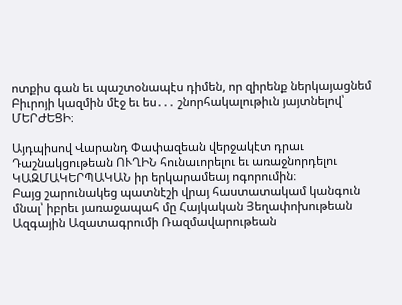ոտքիս գան եւ պաշտօնապէս դիմեն, որ զիրենք ներկայացնեմ Բիւրոյի կազմին մէջ եւ ես․․․ շնորհակալութիւն յայտնելով՝ ՄԵՐԺԵՑԻ։

Այդպիսով Վարանդ Փափազեան վերջակէտ դրաւ Դաշնակցութեան ՈՒՂԻՆ հունաւորելու եւ առաջնորդելու ԿԱԶՄԱԿԵՐՊԱԿԱՆ իր երկարամեայ ոգորումին։
Բայց շարունակեց պատնէշի վրայ հաստատակամ կանգուն մնալ՝ իբրեւ յառաջապահ մը Հայկական Յեղափոխութեան Ազգային Ազատագրումի Ռազմավարութեան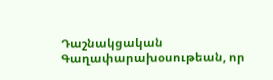Դաշնակցական Գաղափարախօսութեան, որ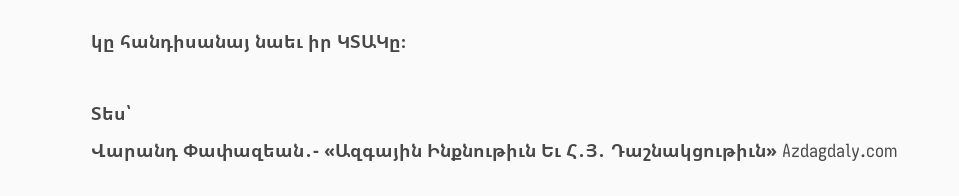կը հանդիսանայ նաեւ իր ԿՏԱԿը։

Տես՝
Վարանդ Փափազեան․- «Ազգային Ինքնութիւն Եւ Հ․Յ․ Դաշնակցութիւն» Azdagdaly.com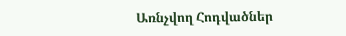Առնչվող Հոդվածներ